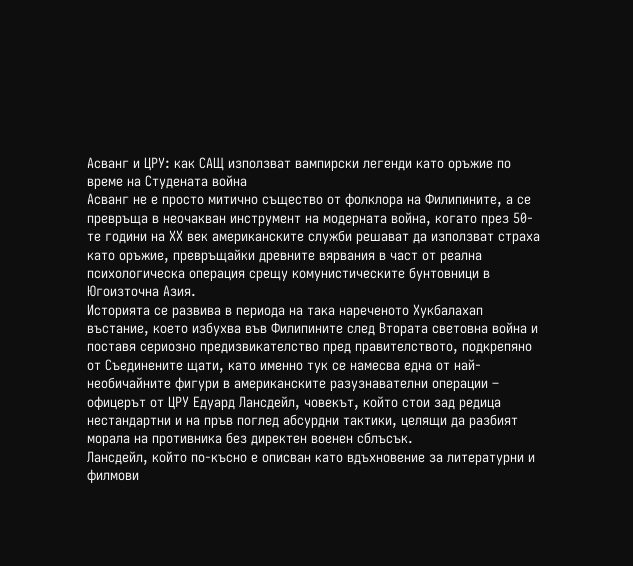Асванг и ЦРУ: как САЩ използват вампирски легенди като оръжие по време на Студената война
Асванг не е просто митично същество от фолклора на Филипините, а се превръща в неочакван инструмент на модерната война, когато през 50-те години на ХХ век американските служби решават да използват страха като оръжие, превръщайки древните вярвания в част от реална психологическа операция срещу комунистическите бунтовници в Югоизточна Азия.
Историята се развива в периода на така нареченото Хукбалахап въстание, което избухва във Филипините след Втората световна война и поставя сериозно предизвикателство пред правителството, подкрепяно от Съединените щати, като именно тук се намесва една от най-необичайните фигури в американските разузнавателни операции – офицерът от ЦРУ Едуард Лансдейл, човекът, който стои зад редица нестандартни и на пръв поглед абсурдни тактики, целящи да разбият морала на противника без директен военен сблъсък.
Лансдейл, който по-късно е описван като вдъхновение за литературни и филмови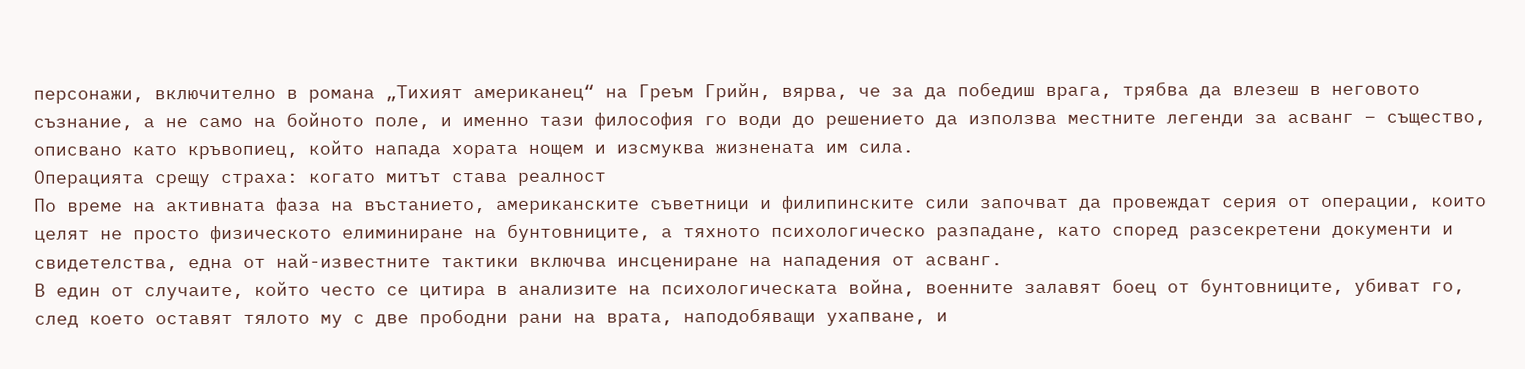персонажи, включително в романа „Тихият американец“ на Греъм Грийн, вярва, че за да победиш врага, трябва да влезеш в неговото съзнание, а не само на бойното поле, и именно тази философия го води до решението да използва местните легенди за асванг – същество, описвано като кръвопиец, който напада хората нощем и изсмуква жизнената им сила.
Операцията срещу страха: когато митът става реалност
По време на активната фаза на въстанието, американските съветници и филипинските сили започват да провеждат серия от операции, които целят не просто физическото елиминиране на бунтовниците, а тяхното психологическо разпадане, като според разсекретени документи и свидетелства, една от най-известните тактики включва инсцениране на нападения от асванг.
В един от случаите, който често се цитира в анализите на психологическата война, военните залавят боец от бунтовниците, убиват го, след което оставят тялото му с две прободни рани на врата, наподобяващи ухапване, и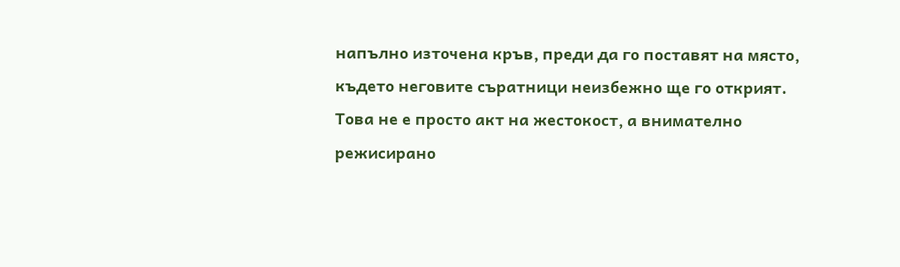напълно източена кръв, преди да го поставят на място, където неговите съратници неизбежно ще го открият.
Това не е просто акт на жестокост, а внимателно режисирано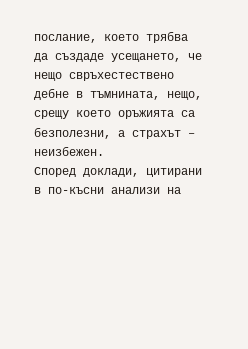послание, което трябва да създаде усещането, че нещо свръхестествено дебне в тъмнината, нещо, срещу което оръжията са безполезни, а страхът – неизбежен.
Според доклади, цитирани в по-късни анализи на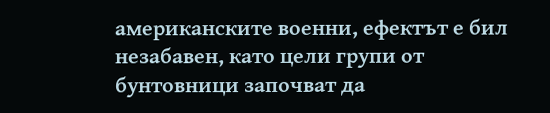американските военни, ефектът е бил незабавен, като цели групи от бунтовници започват да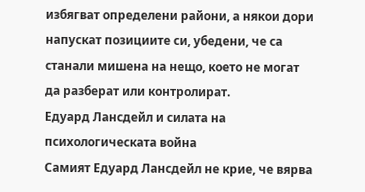избягват определени райони, а някои дори напускат позициите си, убедени, че са станали мишена на нещо, което не могат да разберат или контролират.
Едуард Лансдейл и силата на психологическата война
Самият Едуард Лансдейл не крие, че вярва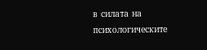в силата на психологическите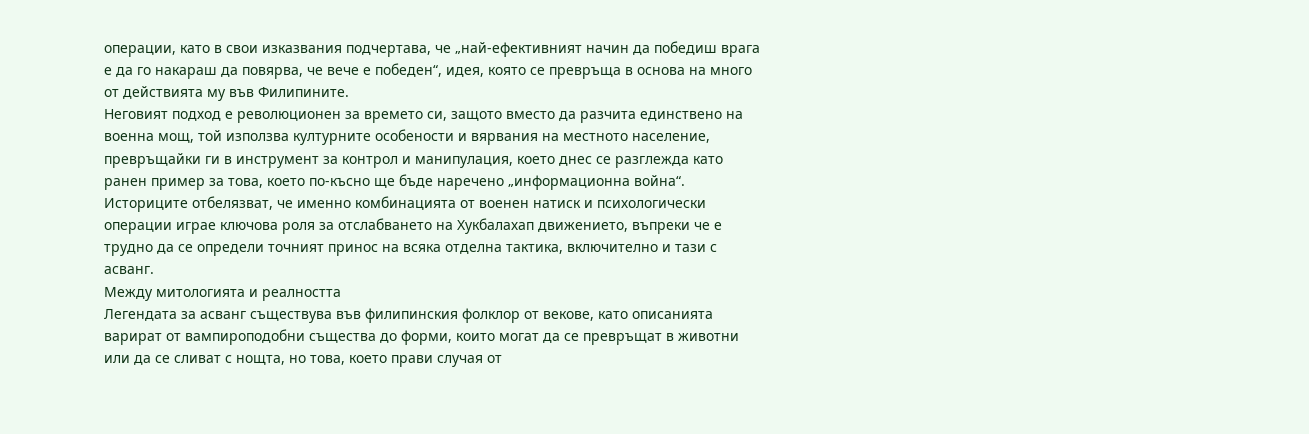операции, като в свои изказвания подчертава, че „най-ефективният начин да победиш врага е да го накараш да повярва, че вече е победен“, идея, която се превръща в основа на много от действията му във Филипините.
Неговият подход е революционен за времето си, защото вместо да разчита единствено на военна мощ, той използва културните особености и вярвания на местното население, превръщайки ги в инструмент за контрол и манипулация, което днес се разглежда като ранен пример за това, което по-късно ще бъде наречено „информационна война“.
Историците отбелязват, че именно комбинацията от военен натиск и психологически операции играе ключова роля за отслабването на Хукбалахап движението, въпреки че е трудно да се определи точният принос на всяка отделна тактика, включително и тази с асванг.
Между митологията и реалността
Легендата за асванг съществува във филипинския фолклор от векове, като описанията варират от вампироподобни същества до форми, които могат да се превръщат в животни или да се сливат с нощта, но това, което прави случая от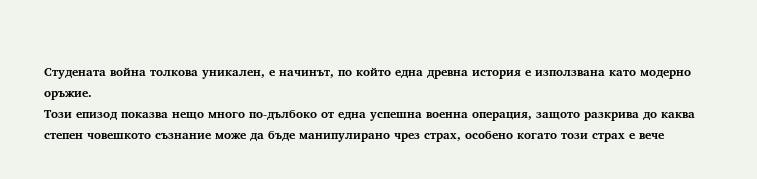Студената война толкова уникален, е начинът, по който една древна история е използвана като модерно оръжие.
Този епизод показва нещо много по-дълбоко от една успешна военна операция, защото разкрива до каква степен човешкото съзнание може да бъде манипулирано чрез страх, особено когато този страх е вече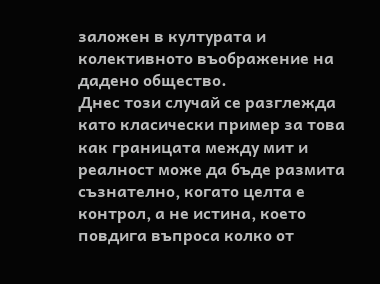заложен в културата и колективното въображение на дадено общество.
Днес този случай се разглежда като класически пример за това как границата между мит и реалност може да бъде размита съзнателно, когато целта е контрол, а не истина, което повдига въпроса колко от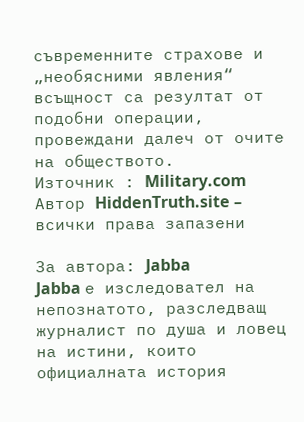съвременните страхове и „необясними явления“ всъщност са резултат от подобни операции, провеждани далеч от очите на обществото.
Източник : Military.com
Автор HiddenTruth.site – всички права запазени

За автора: Jabba
Jabba е изследовател на непознатото, разследващ журналист по душа и ловец на истини, които официалната история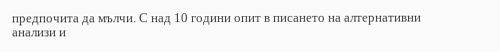предпочита да мълчи. С над 10 години опит в писането на алтернативни анализи и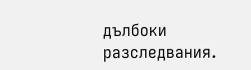дълбоки разследвания.